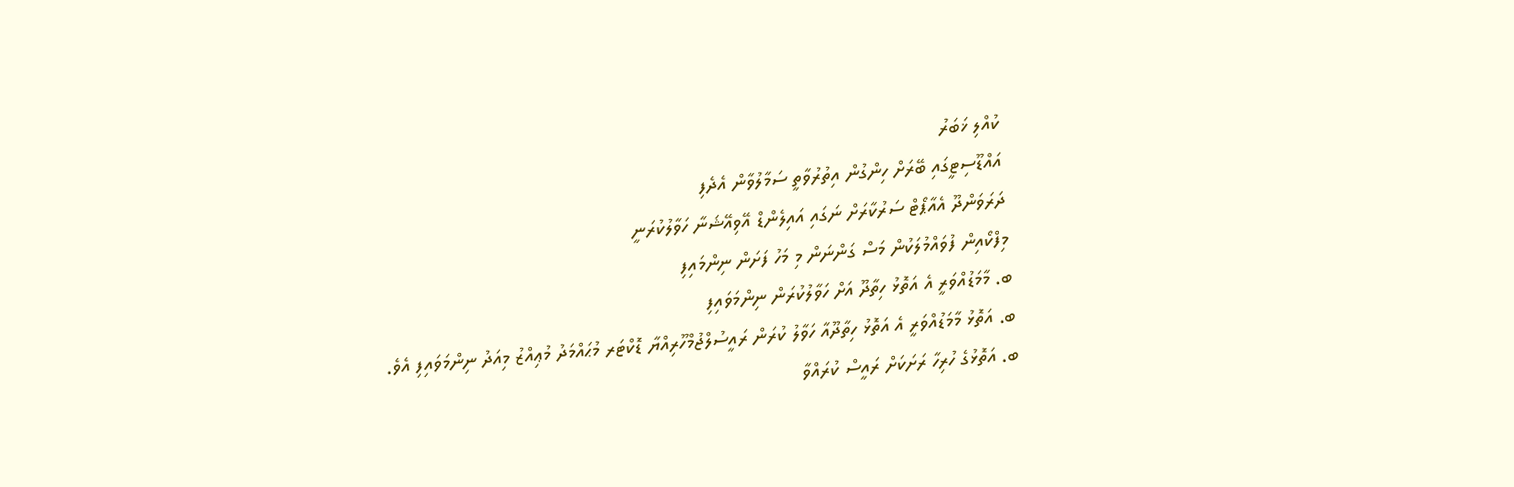ކުއްލި ޚަބަރު
އައްޑޫސިޓީގައި ބޭރަށް ހިންގުން އިތުރުވާތީ ސަމާލުވާން އެދެފި
ދަރަވަންދޫ އެއާޕޯޓް ސަރުކާރަށް ނަގައި އައިލެންޑް އޭވިއޭޝަނާ ހަވާލުކުރަނީ
މިފްކޯއިން ފުވައްމުލަކުން މަސް ގަންނަން މި މަހު ފަށަން ނިންމައިފި
ބ. މާމަޑުއްވަރީ އެ އަތޮޅު ހިތާދޫ އަށް ހަވާލުކުރަން ނިންމަވައިފި
ބ. އަތޮޅު މާމަޑުއްވަރީ އެ އަތޮޅު ހިތާދޫއާ ހަވާލު ކުރަން ރައީސުލްޖުމްހޫރިއްޔާ ޑޮކްޓަރ މުޙައްމަދު މުޢިއްޒު މިއަދު ނިންމަވައިފި އެވެ.
ބ. އަތޮޅުގެ ހުރިހާ ރަށަކަށް ރައީސް ކުރައްވާ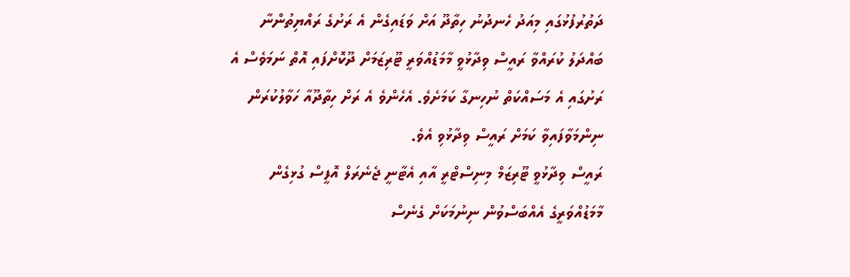ދަތުރުފުޅުގައި މިއަދު ހެނދުނު ހިތާދޫ އަށް ވަޑައިގެން އެ ރަށުގެ ރައްޔިތުންނާ ބައްދަލު ކުރައްވާ ރައީސް ވިދާޅުވީ މާމަޑުއްވަރީ ޓޫރިޒަމަށް ދޫކޮށްފައި އޮތް ނަމަވެސް އެ ރަށުގައި އެ މަސައްކަތް ނުހިނގާ ކަމަށެވެ. އެހެންވެ އެ ރަށް ހިތާދޫއާ ހަވާލުކުރަން ނިންމަވާފައިވާ ކަމަށް ރައީސް ވިދާޅުވި އެވެ.
ރައީސް ވިދާޅުވީ ޓޫރިޒަމް މިނިސްޓްރީ އާއި އެޓާނީ ޖެނެރަލް އޮފީސް ގުޅިގެން މާމަޑުއްވަރީގެ އެއްބަސްވުން ނިނުމަކަށް ގެނެސް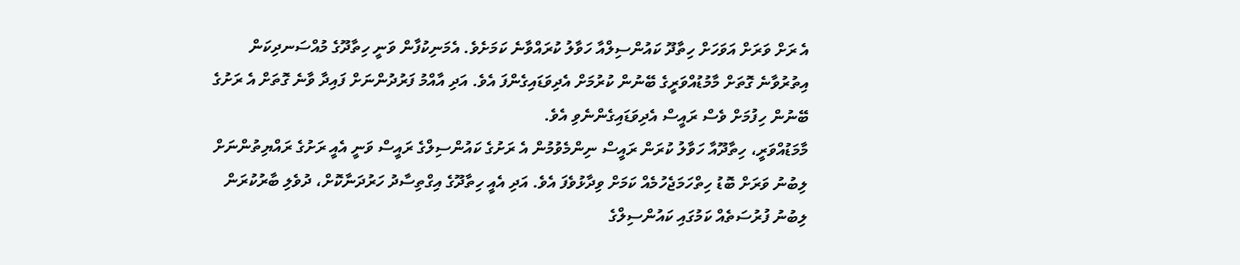އެ ރަށް ވަރަށް އަވަހަށް ހިތާދޫ ކައުންސިލްއާ ހަވާލު ކުރައްވާނެ ކަމަށެވެ. އެމަނިކުފާން ވަނީ ހިތާދޫގެ މުއްސަނދިކަން އިތުރުވާނެ ގޮތަށް މާމުޑުއްވަރީގެ ބޭނުން ކުރުމަށް އެދިވަޑައިގެންފަ އެވެ. އަދި އާއްމު ފަރުދުންނަށް ފައިދާ ވާނެ ގޮތަށް އެ ރަށުގެ ބޭނުން ހިފުމަށް ވެސް ރައީސް އެދިވަޑައިގެންނެވި އެވެ.
މާމަޑުއްވަރީ، ހިތާދޫއާ ހަވާލު ކުރަން ރައީސް ނިންމެވުމުން އެ ރަށުގެ ކައުންސިލްގެ ރައީސް ވަނީ އެއީ ރަށުގެ ރައްޔިތުންނަށް ލިބުނު ވަރަށް ބޮޑު ހިތްހަމަޖެހުމެއް ކަމަށް ވިދާޅުވެފަ އެވެ. އަދި އެއީ ހިތާދޫގެ އިގްތިސާދު ހަރުދަނާކޮށް، ދުވެލި ބާރުކުރަން ލިބުނު ފުރުސަތެއް ކަމުގައި ކައުންސިލްގެ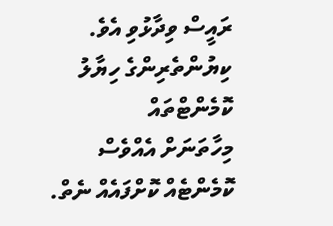ރައީސް ވިދާޅުވި އެވެ.
ކިޔުންތެރިންގެ ހިޔާލު
ކޮމެންޓްތައް
މިހާތަނަށް އެއްވެސް ކޮމެންޓެއް ކޮށްފައެއް ނެތް.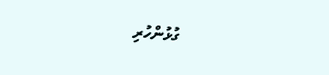ގުޅުންހުރި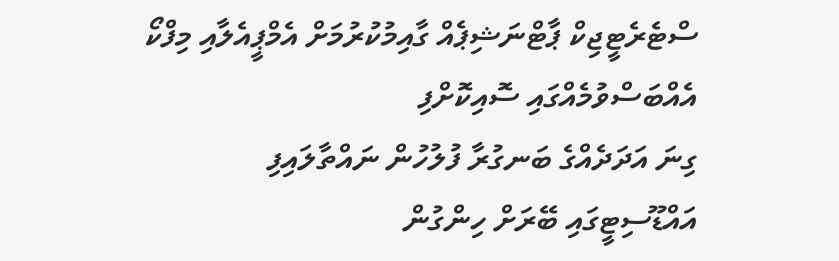ސްޓެރެޓީޖިކް ޕާޓްނަޝިޕެއް ގާއިމުކުރުމަށް އެމްޕީއެލާއި މިފްކޯ އެއްބަސްވުމެއްގައި ސޮއިކޮށްފި
ގިނަ އަދަދެއްގެ ބަނގުރާ ފުލުހުން ނައްތާލައިފި
އައްޑޫސިޓީގައި ބޭރަށް ހިންގުން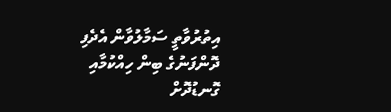އިތުރުވާތީ ސަމާލުވާން އެދެފި
ދޮންފަނުގެ ބިން ހިއްކުމާއި ގޮނޑުދޮށް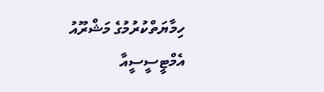ހިމާޔަތްކުރުމުގެ މަޝްރޫއު އެމްޓީސީސީއާ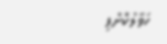ހަވާލުކޮށްފި